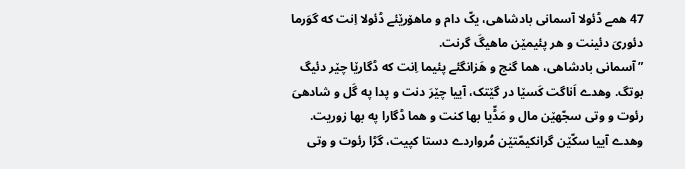47 همے ڈئولا آسمانی بادشاهی، یکّ دام و ماهۆرێئے ڈئولا اِنت که گوَرما دئوریَ دئینت و هر پئیمێن ماهیگَ گرنت.
”آسمانی بادشاهی، هما گنج و هَزانگئے پئیما اِنت که ڈگارێا چێر دئیگ بوتگ. وهدے اَناگت کَسێا در گێتک، آییا چێرَ دنت و پدا په گَل و شادهیَ رئوت و وتی سجّهێن مال و مَڈّیا بها کنت و هما ڈگارا په بها زوریت.
وهدے آییا سکّێن گرانکیمّتێن مُرواردے دستا کپیت، گڑا رئوت و وتی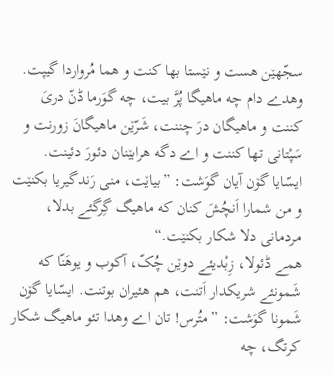سجّهێن هست و نێستا بها کنت و هما مُرواردا گیپت.
وهدے دام چه ماهیگا پُرَّ بیت، چه گوَرما ڈنّ دریَ کننت و ماهیگان درَ چننت، شَرّێن ماهیگانَ زورنت و سَپْتانی تها کننت و اے دگه هرابێنان دئورَ دئینت.
ایسّایا گۆن آیان گوَشت: ”بیاێت، منی رَندگیریا بکنێت و من شمارا اَنچُشَ کنان که ماهیگ گِرگئے بدلا، مردمانی دلا شکار بکنێت.“
همے ڈئولا، زِبْدیئے دوێن چُکّ، آکوب و یوهَنّا که شَمونئے شریکدار اَتنت، هم هئیران بوتنت. ایسّایا گۆن شَمونا گوَشت: ”متُرس! تان اے وهدا تئو ماهیگ شکار کرتگ، چه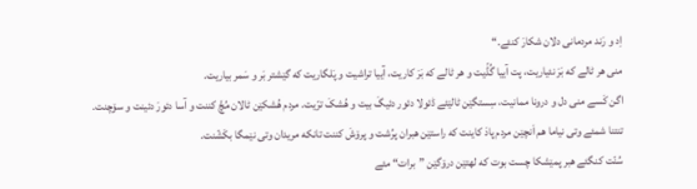اِد و رَند مردمانی دلان شکارَ کنئے.“
منی هر ٹالے که بَرَ نئیاریت، پت آییا گُڈّیت و هر ٹالے که بَرَ کاریت، آییا تراشیت و پَلگاریت که گێشتر بَر و سَمر بیاریت.
اگن کَسے منی دل و درونا ممانیت، سِستگێن ٹالێئے ڈئولا دئور دئیگَ بیت و هُشکَ ترّیت. مردم هُشکێن ٹالان مُچَّ کننت و آسا دئورَ دئینت و سۆچنت.
تنتنا شمئے وتی نیاما هم اَنچێن مردم پادَ کاینت که راستێن هبران پرُشت و پرۆشَ کننت تانکه مریدان وتی نێمگا بکَشّنت.
سُنّت کنگئے هبر پمێشکا چست بوت که لهتێن درۆگێن ”برات“ مئے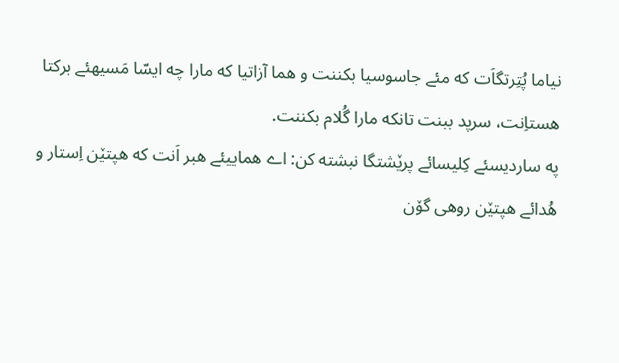نیاما پُتِرتگاَت که مئے جاسوسیا بکننت و هما آزاتیا که مارا چه ایسّا مَسیهئے برکتا هستاِنت، سرپد ببنت تانکه مارا گُلام بکننت.
په ساردیسئے کِلیسائے پرێشتگا نبشته کن: اے هماییئے هبر اَنت که هپتێن اِستار و هُدائے هپتێن روهی گۆن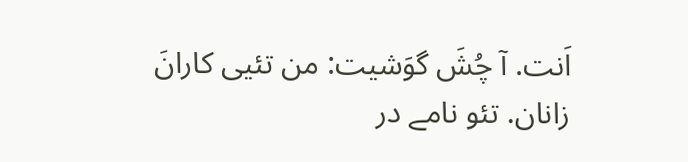اَنت. آ چُشَ گوَشیت: من تئیی کارانَ زانان. تئو نامے در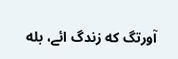آورتگ که زندگ ائے، بله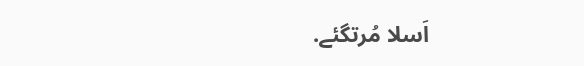اَسلا مُرتگئے.